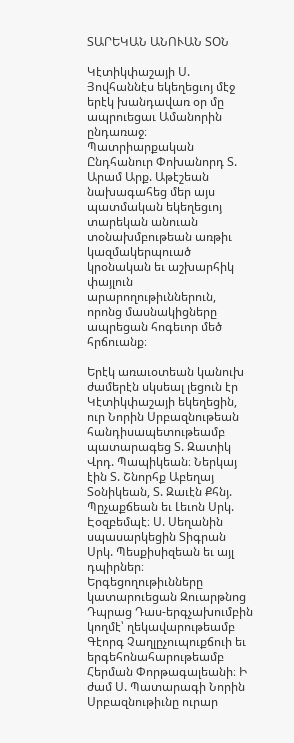ՏԱՐԵԿԱՆ ԱՆՈՒԱՆ ՏՕՆ

Կէտիկփաշայի Ս. Յովհաննէս եկեղեցւոյ մէջ երէկ խանդավառ օր մը ապրուեցաւ Ամանորին ընդառաջ։ Պատրիարքական Ընդհանուր Փոխանորդ Տ. Արամ Արք. Աթէշեան նախագահեց մեր այս պատմական եկեղեցւոյ տարեկան անուան տօնախմբութեան առթիւ կազմակերպուած կրօնական եւ աշխարհիկ փայլուն արարողութիւններուն, որոնց մասնակիցները ապրեցան հոգեւոր մեծ հրճուանք։

Երէկ առաւօտեան կանուխ ժամերէն սկսեալ լեցուն էր Կէտիկփաշայի եկեղեցին, ուր Նորին Սրբազնութեան հանդիսապետութեամբ պատարագեց Տ. Զատիկ Վրդ. Պապիկեան։ Ներկայ էին Տ. Շնորհք Աբեղայ Տօնիկեան, Տ. Զաւէն Քհնյ. Պըչաքճեան եւ Լեւոն Սրկ. Էօզբեմպէ։ Ս. Սեղանին սպասարկեցին Տիգրան Սրկ. Պեսքիսիզեան եւ այլ դպիրներ։ Երգեցողութիւնները կատարուեցան Զուարթնոց Դպրաց Դաս-երգչախումբին կողմէ՝ ղեկավարութեամբ Գէորգ Չաղլըչուպուքճուի եւ երգեհոնահարութեամբ Հերման Փորթագալեանի։ Ի ժամ Ս. Պատարագի Նորին Սրբազնութիւնը ուրար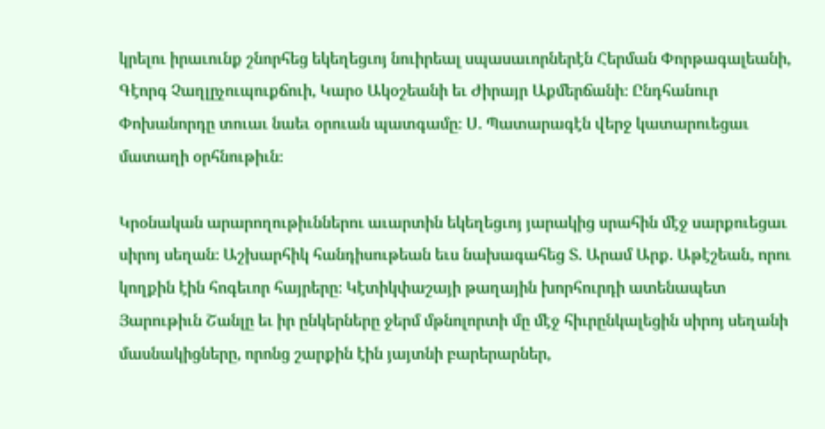կրելու իրաւունք շնորհեց եկեղեցւոյ նուիրեալ սպասաւորներէն Հերման Փորթագալեանի, Գէորգ Չաղլըչուպուքճուի, Կարօ Ակօշեանի եւ Ժիրայր Աքմերճանի։ Ընդհանուր Փոխանորդը տուաւ նաեւ օրուան պատգամը։ Ս. Պատարագէն վերջ կատարուեցաւ մատաղի օրհնութիւն։

Կրօնական արարողութիւններու աւարտին եկեղեցւոյ յարակից սրահին մէջ սարքուեցաւ սիրոյ սեղան։ Աշխարհիկ հանդիսութեան եւս նախագահեց Տ. Արամ Արք. Աթէշեան, որու կողքին էին հոգեւոր հայրերը։ Կէտիկփաշայի թաղային խորհուրդի ատենապետ Յարութիւն Շանլը եւ իր ընկերները ջերմ մթնոլորտի մը մէջ հիւրընկալեցին սիրոյ սեղանի մասնակիցները, որոնց շարքին էին յայտնի բարերարներ,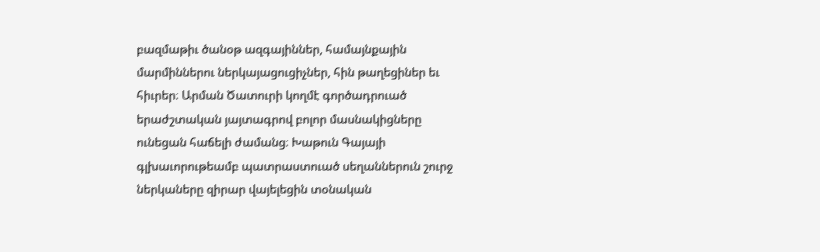բազմաթիւ ծանօթ ազգայիններ, համայնքային մարմիններու ներկայացուցիչներ, հին թաղեցիներ եւ հիւրեր։ Արման Ծատուրի կողմէ գործադրուած երաժշտական յայտագրով բոլոր մասնակիցները ունեցան հաճելի ժամանց։ Խաթուն Գայայի գլխաւորութեամբ պատրաստուած սեղաններուն շուրջ ներկաները զիրար վայելեցին տօնական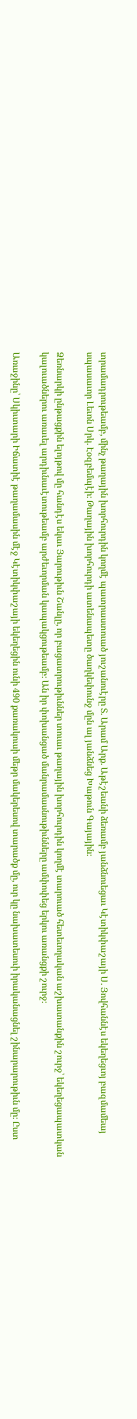տրամադրութեամբ, մինչ թաղային խորհուրդին կողմէ պատրաստուած յուշանուէրը Տ. Արամ Արք. Աթէշեանի ձեռամբ յանձնուեցաւ Կէտիկփաշայի Ս. Յովհաննէս եկեղեցւոյ բազմամեայ սպասաւոր Լեւոն Սրկ. Էօզբեմպէի։ Թաղային խորհուրդի ատենապետը ծաղկեփունջ մըն ալ յանձնեց Խաթուն Գայային։

Ձեռնարկի ընթացքին ելոյթով մը հանդէս եկաւ Յարութիւն Շանլը, որ բացատրութիւններ տուաւ թաղային խորհուրդին կողմէ տարուած հետեւողական աշխատանքին շուրջ՝ եկեղեցապատկան կալուածներու առաւել արդիւնաւէտութեամբ արժեւորման կապակցութեամբ։ Ան իր փոխանցած մանրամասնութիւնները ամփոփեց երկու առանցքի շուրջ։

Առաջինը՝ Սկիւտարի Իճատիէ թաղամասին մէջ Կէտիկփաշայի եկեղեցին ունի 490 քառակուսի մեթր մակերեսով տարածք մը, ուր կը նախատեսուի իրականացնել շինարարութիւն մը։ Ըստ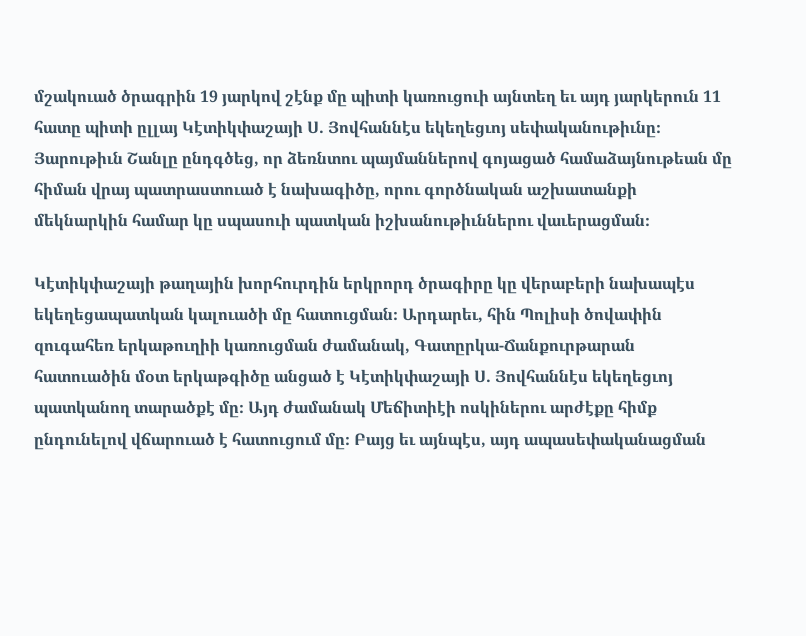մշակուած ծրագրին 19 յարկով շէնք մը պիտի կառուցուի այնտեղ եւ այդ յարկերուն 11 հատը պիտի ըլլայ Կէտիկփաշայի Ս. Յովհաննէս եկեղեցւոյ սեփականութիւնը։ Յարութիւն Շանլը ընդգծեց, որ ձեռնտու պայմաններով գոյացած համաձայնութեան մը հիման վրայ պատրաստուած է նախագիծը, որու գործնական աշխատանքի մեկնարկին համար կը սպասուի պատկան իշխանութիւններու վաւերացման։

Կէտիկփաշայի թաղային խորհուրդին երկրորդ ծրագիրը կը վերաբերի նախապէս եկեղեցապատկան կալուածի մը հատուցման։ Արդարեւ, հին Պոլիսի ծովափին զուգահեռ երկաթուղիի կառուցման ժամանակ, Գատըրկա-Ճանքուրթարան հատուածին մօտ երկաթգիծը անցած է Կէտիկփաշայի Ս. Յովհաննէս եկեղեցւոյ պատկանող տարածքէ մը։ Այդ ժամանակ Մեճիտիէի ոսկիներու արժէքը հիմք ընդունելով վճարուած է հատուցում մը։ Բայց եւ այնպէս, այդ ապասեփականացման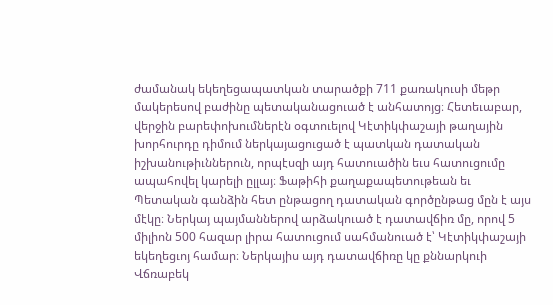ժամանակ եկեղեցապատկան տարածքի 711 քառակուսի մեթր մակերեսով բաժինը պետականացուած է անհատոյց։ Հետեւաբար, վերջին բարեփոխումներէն օգտուելով Կէտիկփաշայի թաղային խորհուրդը դիմում ներկայացուցած է պատկան դատական իշխանութիւններուն, որպէսզի այդ հատուածին եւս հատուցումը ապահովել կարելի ըլլայ։ Ֆաթիհի քաղաքապետութեան եւ Պետական գանձին հետ ընթացող դատական գործընթաց մըն է այս մէկը։ Ներկայ պայմաններով արձակուած է դատավճիռ մը, որով 5 միլիոն 500 հազար լիրա հատուցում սահմանուած է՝ Կէտիկփաշայի եկեղեցւոյ համար։ Ներկայիս այդ դատավճիռը կը քննարկուի Վճռաբեկ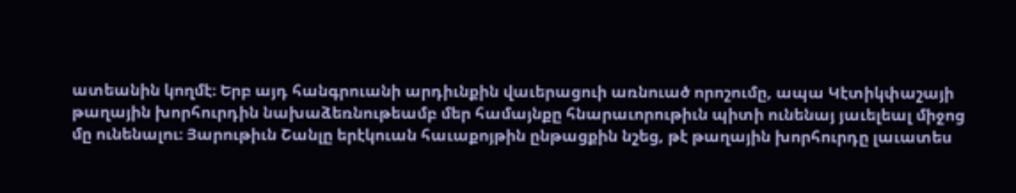ատեանին կողմէ։ Երբ այդ հանգրուանի արդիւնքին վաւերացուի առնուած որոշումը, ապա Կէտիկփաշայի թաղային խորհուրդին նախաձեռնութեամբ մեր համայնքը հնարաւորութիւն պիտի ունենայ յաւելեալ միջոց մը ունենալու։ Յարութիւն Շանլը երէկուան հաւաքոյթին ընթացքին նշեց, թէ թաղային խորհուրդը լաւատես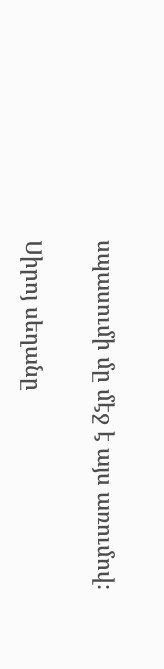սպասումի մը մէջ է այս առումով։

Սիրոյ սեղանը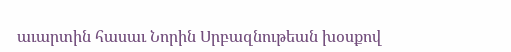աւարտին հասաւ Նորին Սրբազնութեան խօսքով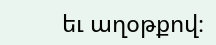եւ աղօթքով։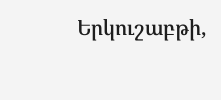Երկուշաբթի,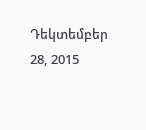Դեկտեմբեր 28, 2015